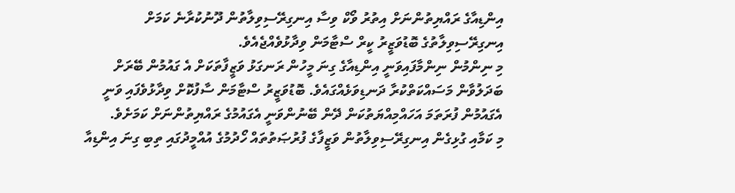އިންޑިއާގެ ރައްޔިތުންނަށް އިތުރު ވޯކް ވިސާ އިނގިރޭސިވިލާތުން ދޫނުކުރާނެ ކަމަށް އިނގިރޭސިވިލާތުގެ ބޮޑުވަޒީރު ކީރް ސްޓާމަން ވިދާޅުވެއްޖެއެވެ.
މި ނިންމުން ނިންމާފައިވަނީ އިންޑިއާގެ ގިނަ މީހުން ރަނގަޅު ވަޒީފާތަކަށް އެ ގައުމުން ބޭރަށް ބަދަލުވާން މަސައްކަތްކުރާ ދަނޑިވަޅެއްގައެވެ. ބޮޑުވަޒީރު ސްޓާމަން ސާފުކޮށް ވިދާޅުވެފައި ވަނީ އެގައުމުން ފުރަތަމަ އަހައްމިއްޔަތުކަން ދޭން ބޭނުންވަނީ އެގައުމުގެ ރައްޔިތުންނަށް ކަމަށެވެ.
މި ކަމާއި ގުޅިގެން އިނގިރޭސިވިލާތުން ވަޒީފާގެ ފުރުޞަތުތައް ހޯދުމުގެ އުއްމީދުގައި ތިބި ގިނަ އިންޑިއާ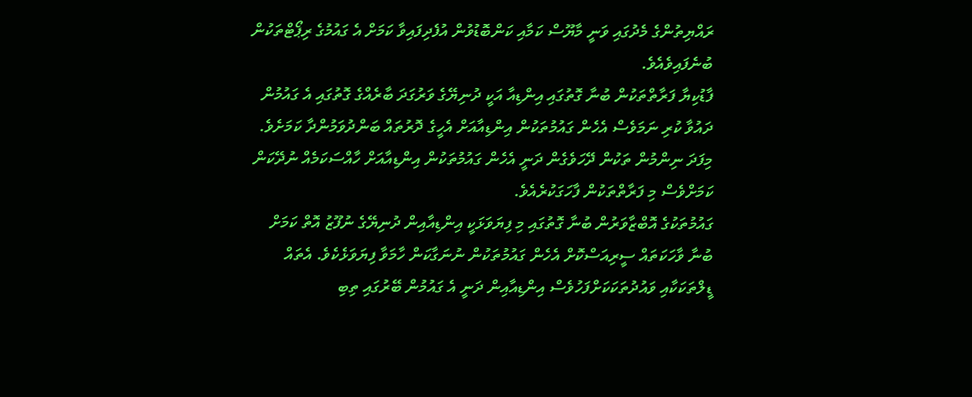ރައްޔިތުންގެ މެދުގައި ވަނީ މާޔޫސް ކަމާއި ކަންބޮޑުވުން އުފެދިފައިވާ ކަމަށް އެ ގައުމުގެ ރިޕޯޓްތަކުން ބުނެފައިވެއެވެ.
ފާޑުކިޔާ ފަރާތްތަކުން ބުނާ ގޮތުގައި އިންޑިއާ އަކީ ދުނިޔޭގެ ވަރުގަދަ ބާރެއްގެ ގޮތުގައި އެ ގައުމުން ދައުވާ ކުރި ނަމަވެސް އެހެން ގައުމުތަކުން އިންޑިއާއަށް އެހީގެ ދޮރުތައް ބަންދުވަމުންދާ ކަމަށެވެ. މިފަދަ ނިންމުން ތަކުން ދޭހަވެގެން ދަނީ އެހެން ގައުމުތަކުން އިންޑިއާއަށް ހާއްސަކަމެއް ނުދޭކަން ކަމަށްވެސް މި ފަރާތްތަކުން ފާހަގަކުރެއެވެ.
ގައުމުތަކުގެ އޮބްޒާވަރުން ބުނާ ގޮތުގައި މި ފިޔަވަޅަކީ އިންޑިއާއިން ދުނިޔޭގެ ނުފޫޒު އޮތް ކަމަށް ބުނާ ވާހަކަތައް ސީރިއަސްކޮށް އެހެން ގައުމުތަކުން ނުނަގާކަން ހާމަވާ ފިޔަވަޅެކެވެ. އެތައް ޑީލްތަކަކާއި ވައުދުތަކަކަށްފަހުވެސް އިންޑިއާއިން ދަނީ އެ ގައުމުން ބޭރުގައި ތިބި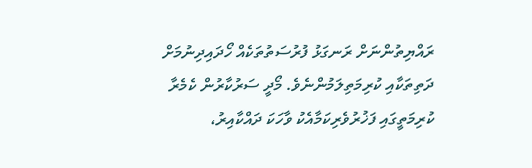ރައްޔިތުންނަށް ރަނގަޅު ފުރުސަތުތަކެއް ހޯދައިދިނުމަށް ދަތިތަކާއި ކުރިމަތިލަމުންނެވެ. މޯދީ ސަރުކާރުން ކެމެރާ ކުރިމަތީގައި ފަޚުރުވެރިކަމާއެކު ވާހަކަ ދައްކާއިރު،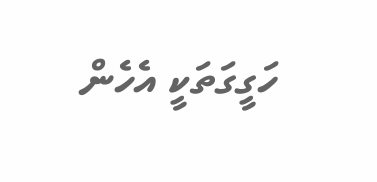ހަގީގަތަކީ އެހެން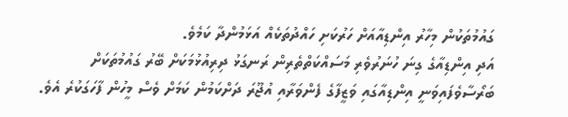ގައުމުތަކުން މިހާރު އިންޑިއާއަށް ހަރުކަށި ހައްދުތަކެއް އަޅަމުންދާ ކަމެވެ.
އަދި އިންޑިއާގެ ގިނަ ހުނަރުވެރި މަސައްކަތްތެރިން ރަނގަޅު ދިރިއުޅުމަކަށް ބޭރު ގައުމުތަކަށް ބަރޯސާވެފައިވަނީ އިންޑިއާގައި ވަޒީފާގެ ފެންވަރާއި އުޖޫރަ ދަށްކަމުން ކަމަށް ވެސް މީހުން ފާހަގަކުރެ އެވެ.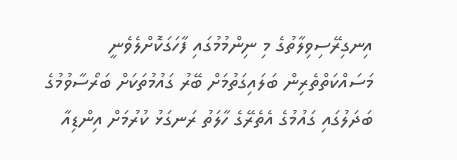އިނގިރޭސިވިލާތުގެ މި ނިންމުމުގައި ފާހަގަކޮށްލެވެނީ މަސައްކަތްތެރިން ބަލައިގަތުމަށް ބޭރު ގައުމުތަކަށް ބަރޯސާވުމުގެ ބަދަލުގައި ގައުމުގެ އެތެރޭގެ ހާލަތު ރަނގަޅު ކުރުމަށް އިންޑިއާ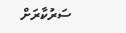ސަރުކާރަށް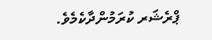ޕްރެޝަރ ކުރަމުންދާކެމެވެ.